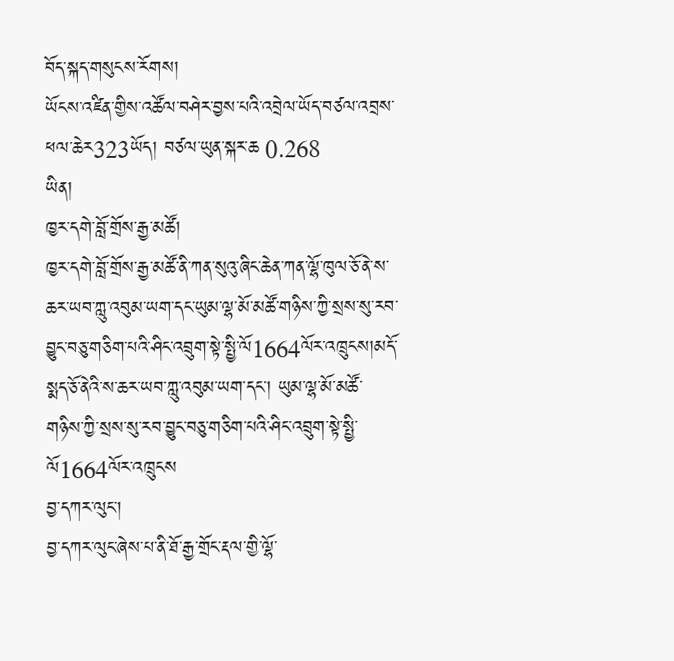བོད་སྐད་གསུངས་རོགས།
ཡོངས་འཛིན་གྱིས་འཚོལ་བཤེར་བྱས་པའི་འབྲེལ་ཡོད་བཙལ་འབྲས་ཕལ་ཆེར323ཡོད། བཙལ་ཡུན་སྐར་ཆ 0.268
ཡིན།
ཁྱར་དགེ་བློ་གྲོས་རྒྱ་མཚོ།
ཁྱར་དགེ་བློ་གྲོས་རྒྱ་མཚོ་ནི་ཀན་སུའུ་ཞིང་ཆེན་ཀན་ལྷོ་ཁུལ་ཅོ་ནེ་ས་ཆར་ཡབ་ཀླུ་འབུམ་ཡག་དང་ཡུམ་ལྷ་མོ་མཚོ་གཉིས་ཀྱི་སྲས་སུ་རབ་བྱུང་བཅུ་གཅིག་པའི་ཤིང་འབྲུག་སྟེ་སྤྱི་ལོ1664ལོར་འཁྲུངས།མདོ་སྨད་ཅོ་ནེའི་ས་ཆར་ཡབ་ཀླུ་འབུམ་ཡག་དང་། ཡུམ་ལྷ་མོ་མཚོ་གཉིས་ཀྱི་སྲས་སུ་རབ་བྱུང་བཅུ་གཅིག་པའི་ཤིང་འབྲུག་སྟེ་སྤྱི་ལོ1664ལོར་འཁྲུངས
བྱ་དཀར་ལུང་།
བྱ་དཀར་ལུང་ཞེས་པ་ནི་ཐོ་རྒྱ་གྲོང་རྡལ་གྱི་ལྷོ་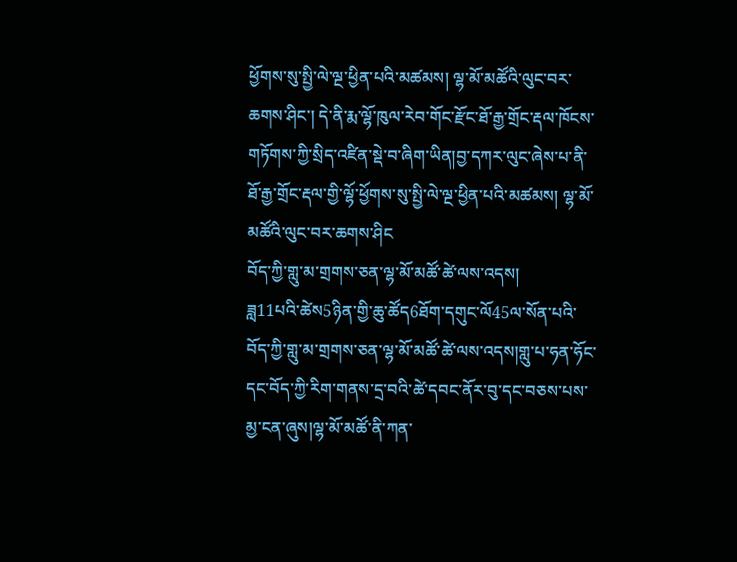ཕྱོགས་སུ་སྤྱི་ལེ་ལྔ་ཕྱིན་པའི་མཚམས། ལྷ་མོ་མཚོའི་ལུང་བར་ཆགས་ཤིང་། དེ་ནི་རྨ་ལྷོ་ཁུལ་རེབ་གོང་རྫོང་ཐོ་རྒྱ་གྲོང་རྡལ་ཁོངས་གཏོགས་ཀྱི་སྲིད་འཛིན་སྡེ་བ་ཞིག་ཡིན།བྱ་དཀར་ལུང་ཞེས་པ་ནི་ཐོ་རྒྱ་གྲོང་རྡལ་གྱི་ལྷོ་ཕྱོགས་སུ་སྤྱི་ལེ་ལྔ་ཕྱིན་པའི་མཚམས། ལྷ་མོ་མཚོའི་ལུང་བར་ཆགས་ཤིང
བོད་ཀྱི་གླུ་མ་གྲགས་ཅན་ལྷ་མོ་མཚོ་ཚེ་ལས་འདས།
ཟླ11པའི་ཚེས5ཉིན་གྱི་ཆུ་ཚོད6ཐོག་དགུང་ལོ45ལ་སོན་པའི་བོད་ཀྱི་གླུ་མ་གྲགས་ཅན་ལྷ་མོ་མཚོ་ཚེ་ལས་འདས།གླུ་པ་ཧན་ཧོང་དང་བོད་ཀྱི་རིག་གནས་དྲ་བའི་ཚེ་དབང་ནོར་བུ་དང་བཅས་པས་མྱ་ངན་ཞུས།ལྷ་མོ་མཚོ་ནི་ཀན་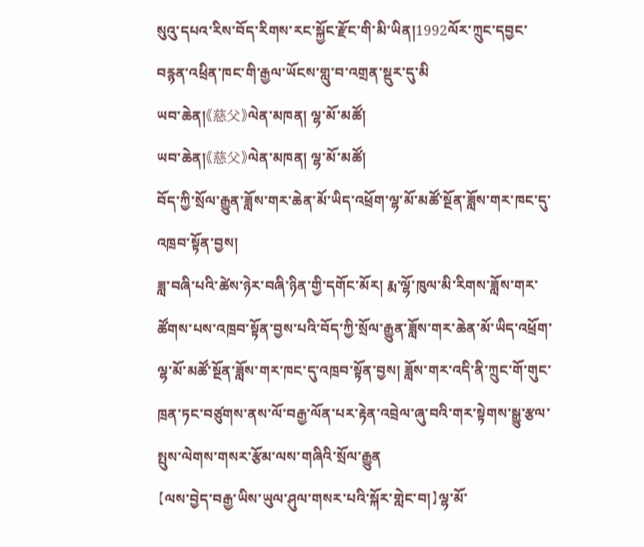སུའུ་དཔའ་རིས་བོད་རིགས་རང་སྐྱོང་རྫོང་གི་མི་ཡིན།1992ལོར་ཀྲུང་དབྱང་བརྙན་འཕྲིན་ཁང་གི་རྒྱལ་ཡོངས་གླུ་བ་འགྲན་སྡུར་དུ་མི
ཡབ་ཆེན།《慈父》ལེན་མཁན། ལྷ་མོ་མཚོ།
ཡབ་ཆེན།《慈父》ལེན་མཁན། ལྷ་མོ་མཚོ།
བོད་ཀྱི་སྲོལ་རྒྱུན་ཟློས་གར་ཆེན་མོ་ཡིད་འཕྲོག་ལྷ་མོ་མཚོ་སྔོན་ཟློས་གར་ཁང་དུ་འཁྲབ་སྟོན་བྱས།
ཟླ་བཞི་པའི་ཚེས་ཉེར་བཞི་ཉིན་གྱི་དགོང་མོར། རྨ་ལྷོ་ཁུལ་མི་རིགས་ཟློས་གར་ཚོགས་པས་འཁྲབ་སྟོན་བྱས་པའི་བོད་ཀྱི་སྲོལ་རྒྱུན་ཟློས་གར་ཆེན་མོ་ཡིད་འཕྲོག་ལྷ་མོ་མཚོ་སྔོན་ཟློས་གར་ཁང་དུ་འཁྲབ་སྟོན་བྱས། ཟློས་གར་འདི་ནི་ཀྲུང་གོ་གུང་ཁྲན་ཏང་བཙུགས་ནས་ལོ་བརྒྱ་ལོན་པར་རྟེན་འབྲེལ་ཞུ་བའི་གར་སྟེགས་སྒྱུ་རྩལ་སྤུས་ལེགས་གསར་རྩོམ་ལས་གཞིའི་སྲོལ་རྒྱུན
【ལས་བྱེད་བརྒྱ་ཡིས་ཡུལ་ཤུལ་གསར་པའི་སྐོར་གླེང་བ།】ལྷ་མོ་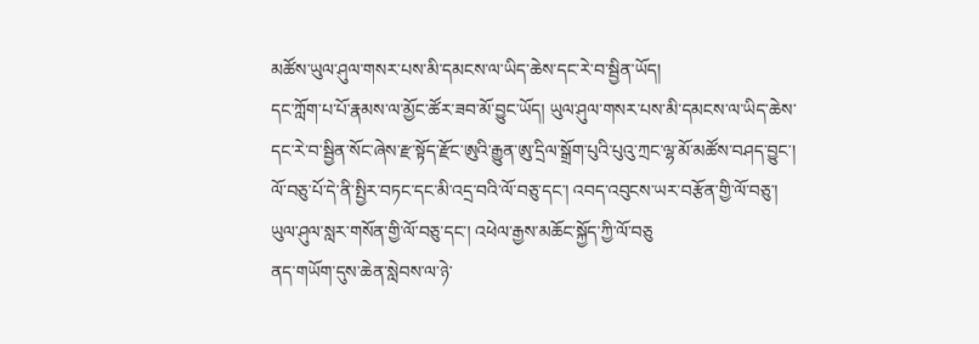མཚོས་ཡུལ་ཤུལ་གསར་པས་མི་དམངས་ལ་ཡིད་ཆེས་དང་རེ་བ་སྦྱིན་ཡོད།
དང་ཀློག་པ་པོ་རྣམས་ལ་མྱོང་ཚོར་ཟབ་མོ་བྱུང་ཡོད། ཡུལ་ཤུལ་གསར་པས་མི་དམངས་ལ་ཡིད་ཆེས་དང་རེ་བ་སྦྱིན་སོང་ཞེས་རྫ་སྟོད་རྫོང་ཨུའི་རྒྱུན་ཨུ་དྲིལ་སྒྲོག་པུའི་པུའུ་ཀྲང་ལྷ་མོ་མཚོས་བཤད་བྱུང་། ལོ་བཅུ་པོ་དེ་ནི་སྤྱིར་བཏང་དང་མི་འདྲ་བའི་ལོ་བཅུ་དང་། འབད་འབུངས་ཡར་བརྩོན་གྱི་ལོ་བཅུ་། ཡུལ་ཤུལ་སླར་གསོན་གྱི་ལོ་བཅུ་དང་། འཕེལ་རྒྱས་མཆོང་སྐྱོད་ཀྱི་ལོ་བཅུ
ནད་གཡོག་དུས་ཆེན་སླེབས་ལ་ཉེ་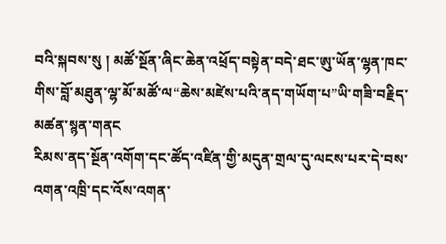བའི་སྐབས་སུ ། མཚོ་སྔོན་ཞིང་ཆེན་འཕྲོད་བསྟེན་བདེ་ཐང་ཨུ་ཡོན་ལྷན་ཁང་གིས་བློ་མཐུན་ལྷ་མོ་མཚོ་ལ“ཆེས་མཛེས་པའི་ནད་གཡོག་པ”ཡི་གཟི་བརྗིད་མཚན་སྙན་གནང
རིམས་ནད་སྔོན་འགོག་དང་ཚོད་འཛིན་གྱི་མདུན་གྲལ་དུ་ལངས་པར་དེ་བས་འགན་འཁྲི་དང་འོས་འགན་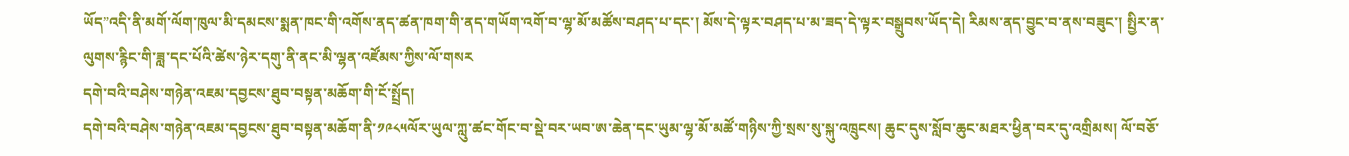ཡོད”འདི་ནི་མགོ་ལོག་ཁུལ་མི་དམངས་སྨན་ཁང་གི་འགོས་ནད་ཚན་ཁག་གི་ནད་གཡོག་འགོ་བ་ལྷ་མོ་མཚོས་བཤད་པ་དང་། མོས་དེ་ལྟར་བཤད་པ་མ་ཟད་དེ་ལྟར་བསྒྲུབས་ཡོད་དེ། རིམས་ནད་བྱུང་བ་ནས་བཟུང་། སྤྱིར་ན་ལུགས་རྙིང་གི་ཟླ་དང་པོའི་ཚེས་ཉེར་དགུ་ནི་ནང་མི་ལྷན་འཛོམས་ཀྱིས་ལོ་གསར
དགེ་བའི་བཤེས་གཉེན་འཇམ་དབྱངས་ཐུབ་བསྟན་མཆོག་གི་ངོ་སྤྲོད།
དགེ་བའི་བཤེས་གཉེན་འཇམ་དབྱངས་ཐུབ་བསྟན་མཆོག་ནི་༡༩༨༥ལོར་ཡུལ་ཀླུ་ཚང་གོང་བ་སྡེ་བར་ཡབ་ཨ་ཆེན་དང་ཡུམ་ལྷ་མོ་མཚོ་གཉིས་ཀྱི་སྲས་སུ་སྐུ་འཁྲུངས། ཆུང་དུས་སློབ་ཆུང་མཐར་ཕྱིན་བར་དུ་འགྲིམས། ལོ་བཅོ་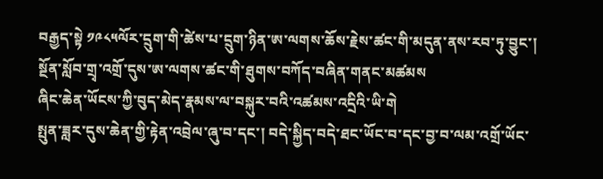བརྒྱད་སྟེ ༡༩༨༥ལོར་དྲུག་གི་ཚེས་པ་དྲུག་ཉིན་ཨ་ལགས་ཆོས་རྗེས་ཚང་གི་མདུན་ནས་རབ་ཏུ་བྱུང་། སྔོན་སློབ་གྲྭ་འགྲོ་དུས་ཨ་ལགས་ཚང་གི་ཐུགས་བཀོད་བཞིན་གནང་མཚམས
ཞིང་ཆེན་ཡོངས་ཀྱི་བུད་མེད་རྣམས་ལ་བསྐུར་བའི་འཚམས་འདྲིའི་ཡི་གེ
སྤུན་ཟླར་དུས་ཆེན་གྱི་རྟེན་འབྲེལ་ཞུ་བ་དང་། བདེ་སྐྱིད་བདེ་ཐང་ཡོང་བ་དང་བྱ་བ་ལམ་འགྲོ་ཡོང་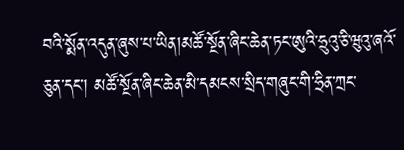བའི་སྨོན་འདུན་ཞུས་པ་ཡིན།མཚོ་སྔོན་ཞིང་ཆེན་ཏང་ཨུའི་ཧྲུའུ་ཅི་ཝུའུ་ཞའོ་ཅུན་དང་། མཚོ་སྔོན་ཞིང་ཆེན་མི་དམངས་སྲིད་གཞུང་གི་ཧྲིན་ཀྲང་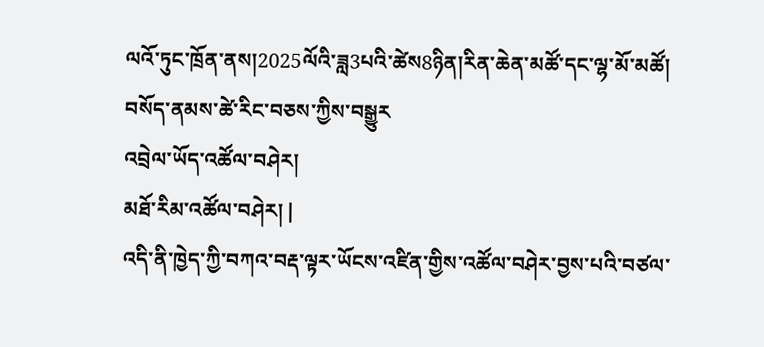ལའོ་ཏུང་ཁྲོན་ནས།2025ལོའི་ཟླ3པའི་ཚེས8ཉིན།རིན་ཆེན་མཚོ་དང་ལྷ་མོ་མཚོ། བསོད་ནམས་ཚེ་རིང་བཅས་ཀྱིས་བསྒྱུར
འབྲེལ་ཡོད་འཚོལ་བཤེར།
མཐོ་རིམ་འཚོལ་བཤེར། |
འདི་ནི་ཁྱེད་ཀྱི་བཀའ་བརྡ་ལྟར་ཡོངས་འཛིན་གྱིས་འཚོལ་བཤེར་བྱས་པའི་བཙལ་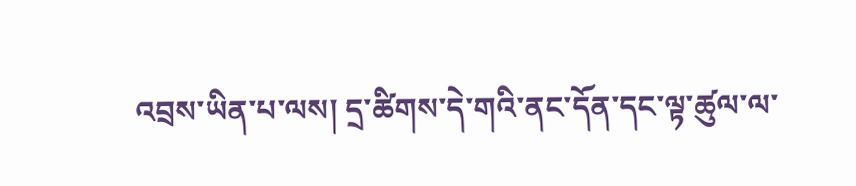འབྲས་ཡིན་པ་ལས། དྲ་ཚིགས་དེ་གའི་ནང་དོན་དང་ལྟ་ཚུལ་ལ་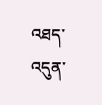འཐད་འདུན་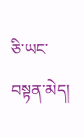ཅི་ཡང་བསྟན་མེད།